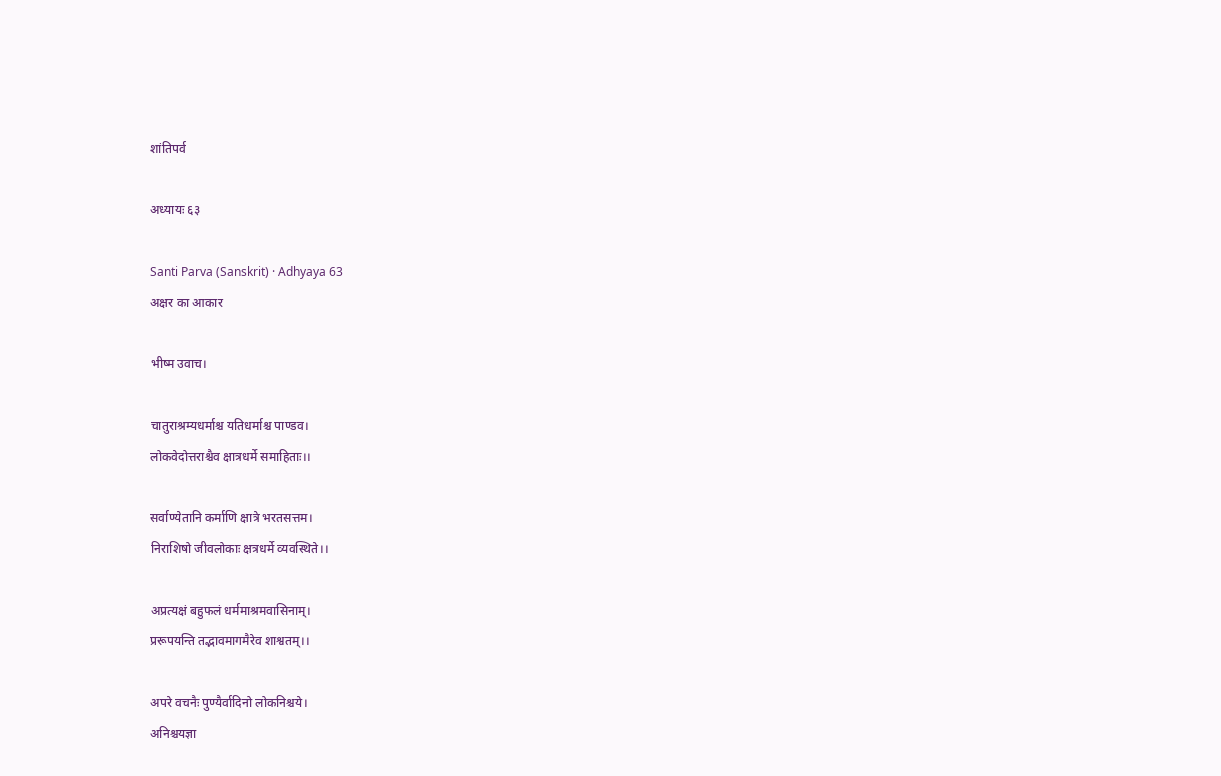शांतिपर्व

अध्यायः ६३

Santi Parva (Sanskrit) · Adhyaya 63
अक्षर का आकार

भीष्म उवाच।

चातुराश्रम्यधर्माश्च यतिधर्माश्च पाण्डव।
लोकवेदोत्तराश्चैव क्षात्रधर्मे समाहिताः।।

सर्वाण्येतानि कर्माणि क्षात्रे भरतसत्तम।
निराशिषो जीवलोकाः क्षत्रधर्मे व्यवस्थिते।।

अप्रत्यक्षं बहुफलं धर्ममाश्रमवासिनाम्।
प्ररूपयन्ति तद्भावमागमैरेव शाश्वतम्।।

अपरे वचनैः पुण्यैर्वादिनो लोकनिश्चये।
अनिश्चयज्ञा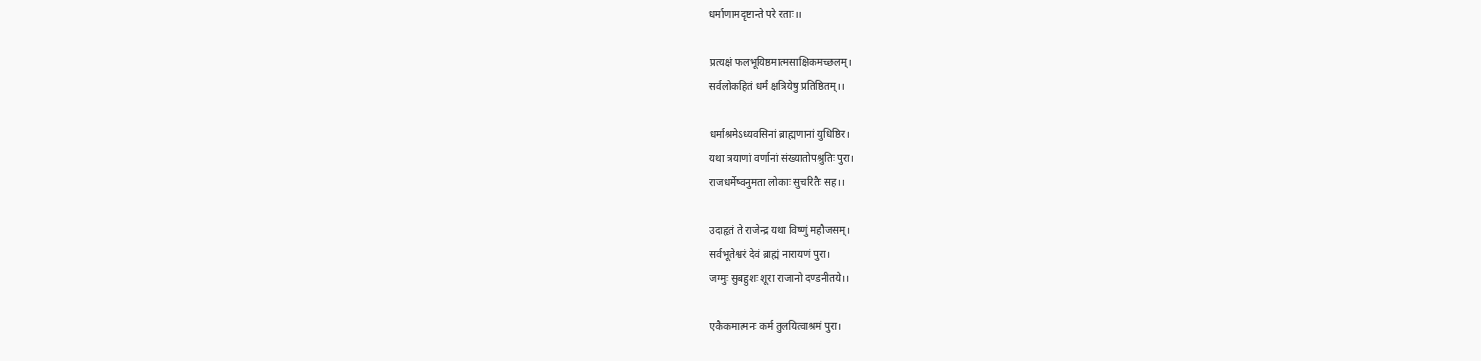धर्माणामदृष्टान्ते परे रताः।।

प्रत्यक्षं फलभूयिष्ठमात्मसाक्षिकमच्छलम्।
सर्वलोकहितं धर्मं क्षत्रियेषु प्रतिष्ठितम्।।

धर्माश्रमेऽध्यवसिनां ब्राह्मणानां युधिष्ठिर।
यथा त्रयाणां वर्णानां संख्यातोपश्रुतिः पुरा।
राजधर्मेष्वनुमता लोकाः सुचरितैः सह।।

उदाहृतं ते राजेन्द्र यथा विष्णुं महौजसम्।
सर्वभूतेश्वरं देवं ब्राह्मं नारायणं पुरा।
जग्मुः सुबहुशः शूरा राजानो दण्डनीतये।।

एकैकमात्मनः कर्म तुलयित्वाश्रमं पुरा।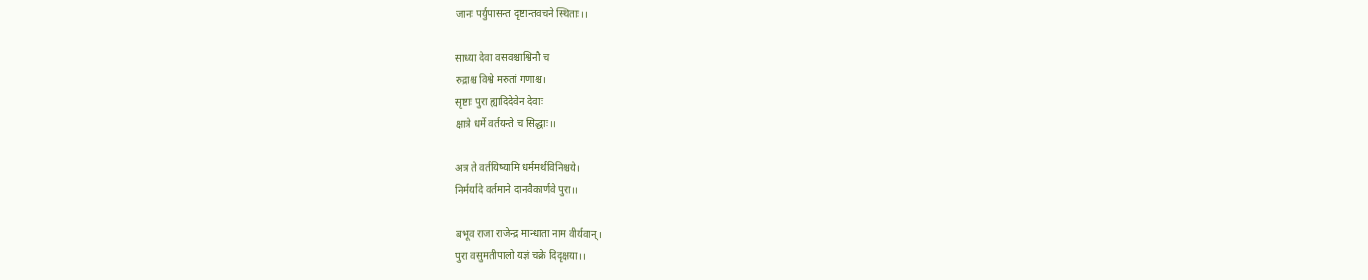जानः पर्युपासन्त दृष्टान्तवचने स्थिताः।।

साध्या देवा वसवश्चाश्विनौ च
रुद्राश्च विश्वे मरुतां गणाश्च।
सृष्टाः पुरा ह्यादिदेवेन देवाः
क्षात्रे धर्मे वर्तयन्ते च सिद्धाः।।

अत्र ते वर्तयिष्यामि धर्ममर्थविनिश्चये।
निर्मर्यादे वर्तमाने दानवैकार्णवे पुरा।।

बभूव राजा राजेन्द्र मान्धाता नाम वीर्यवान्।
पुरा वसुमतीपालो यज्ञं चक्रे दिदृक्षया।।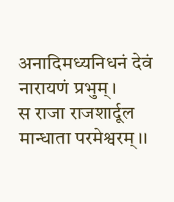अनादिमध्यनिधनं देवं नारायणं प्रभुम्।
स राजा राजशार्दूल मान्धाता परमेश्वरम्।।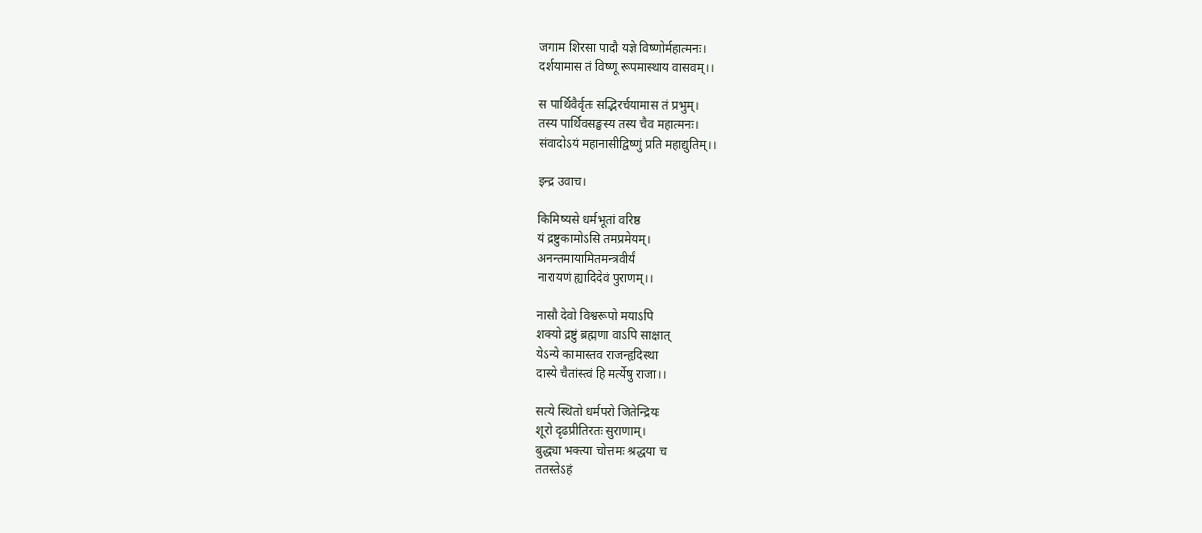जगाम शिरसा पादौ यज्ञे विष्णोर्महात्मनः।
दर्शयामास तं विष्णू रूपमास्थाय वासवम्।।

स पार्थिवैर्वृतः सद्भिरर्चयामास तं प्रभुम्।
तस्य पार्थिवसङ्घस्य तस्य चैव महात्मनः।
संवादोऽयं महानासीद्विष्णुं प्रति महाद्युतिम्।।

इन्द्र उवाच।

किमिष्यसे धर्मभूतां वरिष्ठ
यं द्रष्टुकामोऽसि तमप्रमेयम्।
अनन्तमायामितमन्त्रवीर्यं
नारायणं ह्यादिदेवं पुराणम्।।

नासौ देवो विश्वरूपो मयाऽपि
शक्यो द्रष्टुं ब्रह्मणा वाऽपि साक्षात्
येऽन्ये कामास्तव राजन्हृदिस्था
दास्ये चैतांस्त्वं हि मर्त्येषु राजा।।

सत्ये स्थितो धर्मपरो जितेन्द्रियः
शूरो दृढप्रीतिरतः सुराणाम्।
बुद्ध्या भक्त्या चोत्तमः श्रद्धया च
ततस्तेऽहं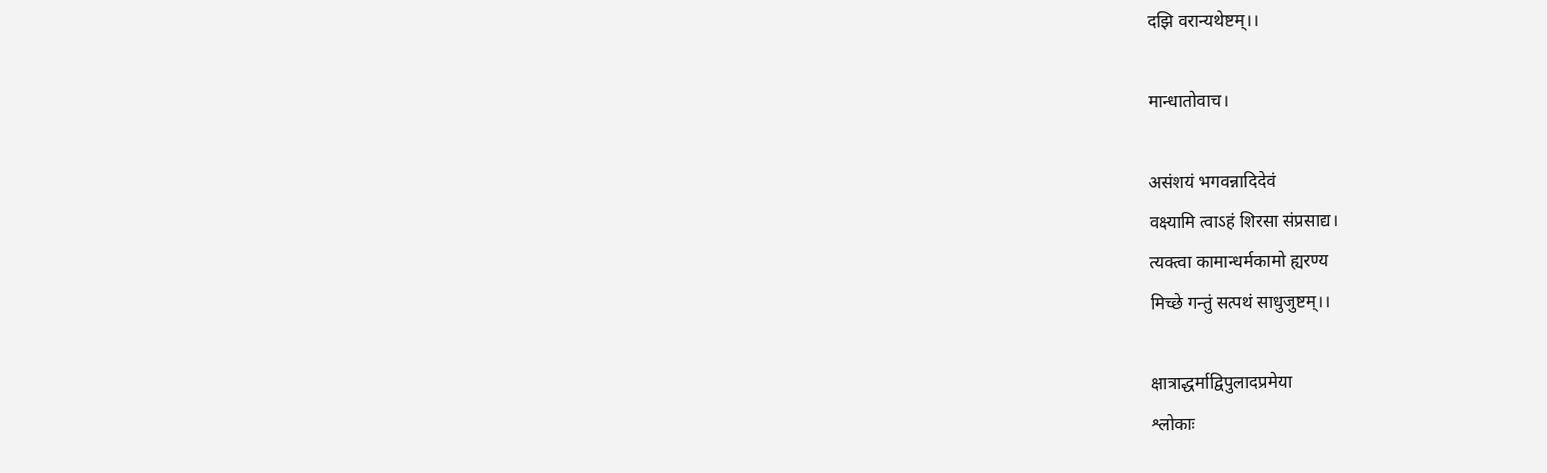दझि वरान्यथेष्टम्।।

मान्धातोवाच।

असंशयं भगवन्नादिदेवं
वक्ष्यामि त्वाऽहं शिरसा संप्रसाद्य।
त्यक्त्वा कामान्धर्मकामो ह्यरण्य
मिच्छे गन्तुं सत्पथं साधुजुष्टम्।।

क्षात्राद्धर्माद्विपुलादप्रमेया
श्लोकाः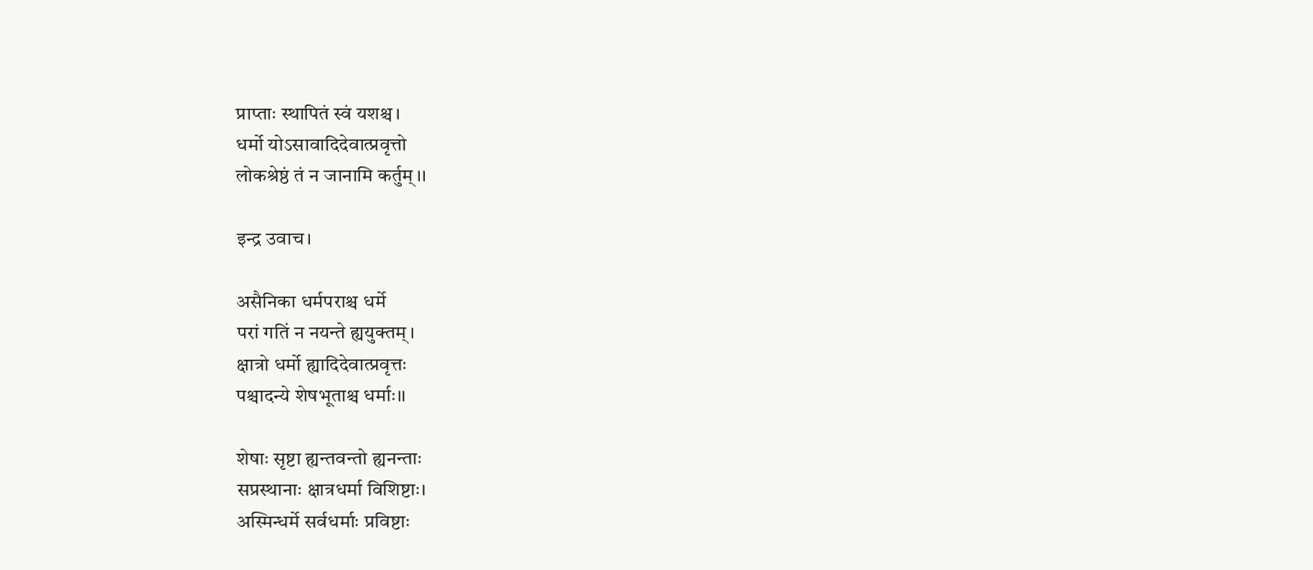प्राप्ताः स्थापितं स्वं यशश्च।
धर्मो योऽसावादिदेवात्प्रवृत्तो
लोकश्रेष्ठं तं न जानामि कर्तुम्।।

इन्द्र उवाच।

असैनिका धर्मपराश्च धर्मे
परां गतिं न नयन्ते ह्ययुक्तम्।
क्षात्रो धर्मो ह्यादिदेवात्प्रवृत्तः
पश्चादन्ये शेषभूताश्च धर्माः।।

शेषाः सृष्टा ह्यन्तवन्तो ह्यनन्ताः
सप्रस्थानाः क्षात्रधर्मा विशिष्टाः।
अस्मिन्धर्मे सर्वधर्माः प्रविष्टाः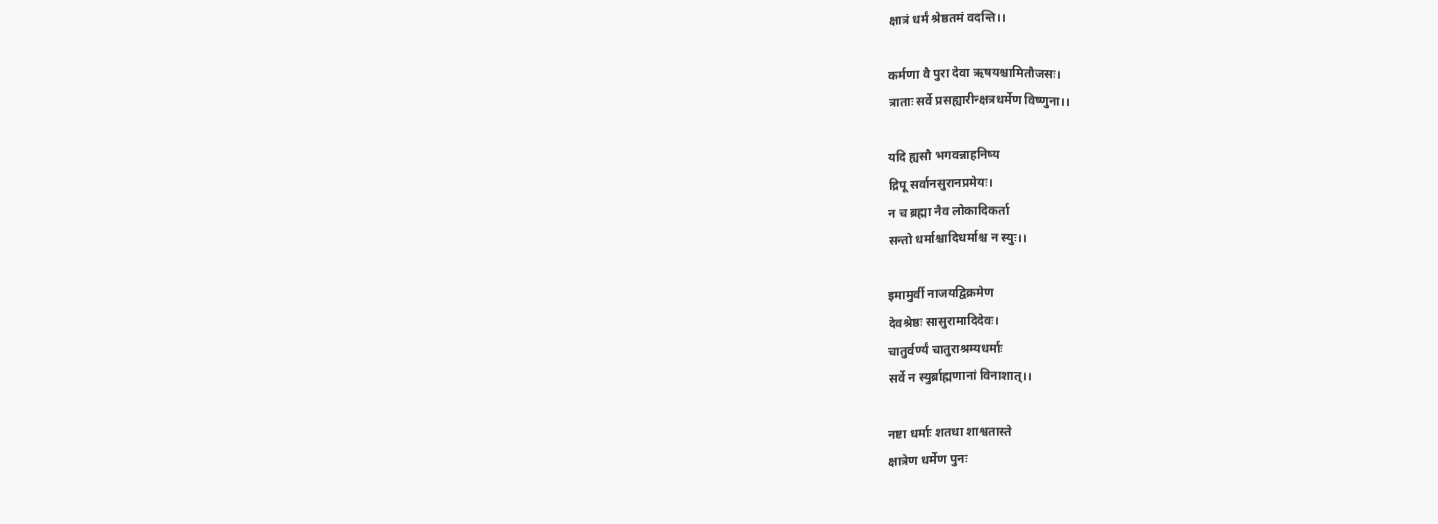क्षात्रं धर्मं श्रेष्ठतमं वदन्ति।।

कर्मणा वै पुरा देवा ऋषयश्चामितौजसः।
त्राताः सर्वे प्रसह्यारीन्क्षत्रधर्मेण विष्णुना।।

यदि ह्यसौ भगवन्नाहनिष्य
द्रिपू सर्वानसुरानप्रमेयः।
न च ब्रह्मा नैव लोकादिकर्ता
सन्तो धर्माश्चादिधर्माश्च न स्युः।।

इमामुर्वी नाजयद्विक्रमेण
देवश्रेष्ठः सासुरामादिदेवः।
चातुर्वर्ण्यं चातुराश्रम्यधर्माः
सर्वे न स्युर्ब्राह्मणानां विनाशात्।।

नष्टा धर्माः शतधा शाश्वतास्ते
क्षात्रेण धर्मेण पुनः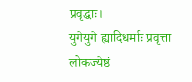प्रवृद्धाः।
युगेयुगे ह्यादिधर्माः प्रवृत्ता
लोकज्येष्ठं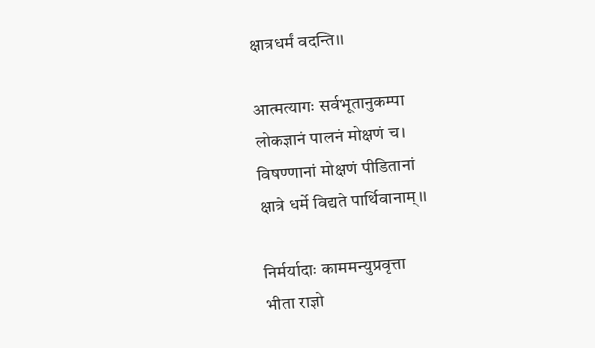क्षात्रधर्मं वदन्ति।।

आत्मत्यागः सर्वभूतानुकम्पा
लोकज्ञानं पालनं मोक्षणं च।
विषण्णानां मोक्षणं पीडितानां
क्षात्रे धर्मे विद्यते पार्थिवानाम्।।

निर्मर्यादाः काममन्युप्रवृत्ता
भीता राज्ञो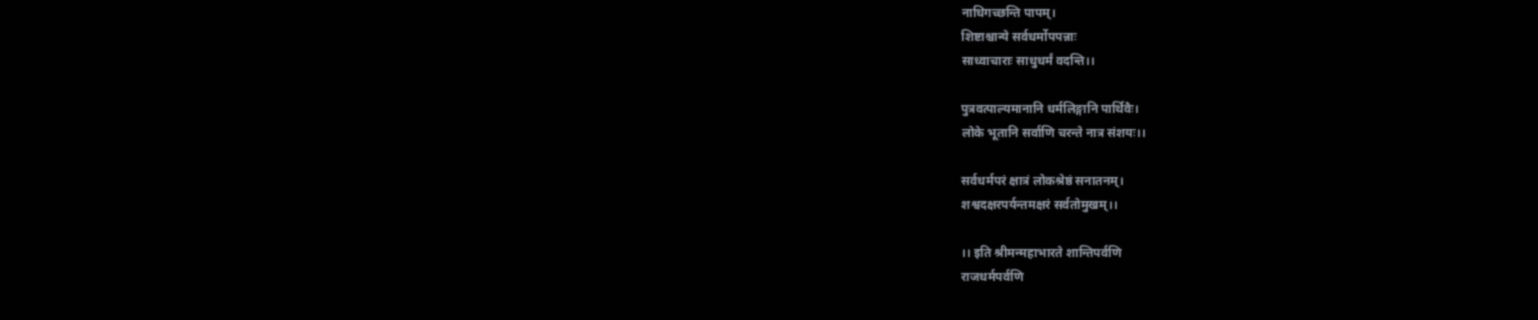नाधिगच्छन्ति पापम्।
शिष्टाश्चान्ये सर्वधर्मोपपन्नाः
साध्वाचाराः साधुधर्मं वदन्ति।।

पुत्रवत्पाल्यमानानि धर्मलिङ्गानि पार्थिवैः।
लोके भूतानि सर्वाणि चरन्ते नात्र संशयः।।

सर्वधर्मपरं क्षात्रं लोकश्रेष्ठं सनातनम्।
शश्वदक्षरपर्यन्तमक्षरं सर्वतोमुखम्।।

।। इति श्रीमन्महाभारते शान्तिपर्वणि
राजधर्मपर्वणि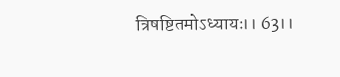त्रिषष्टितमोऽध्यायः।। 63।।